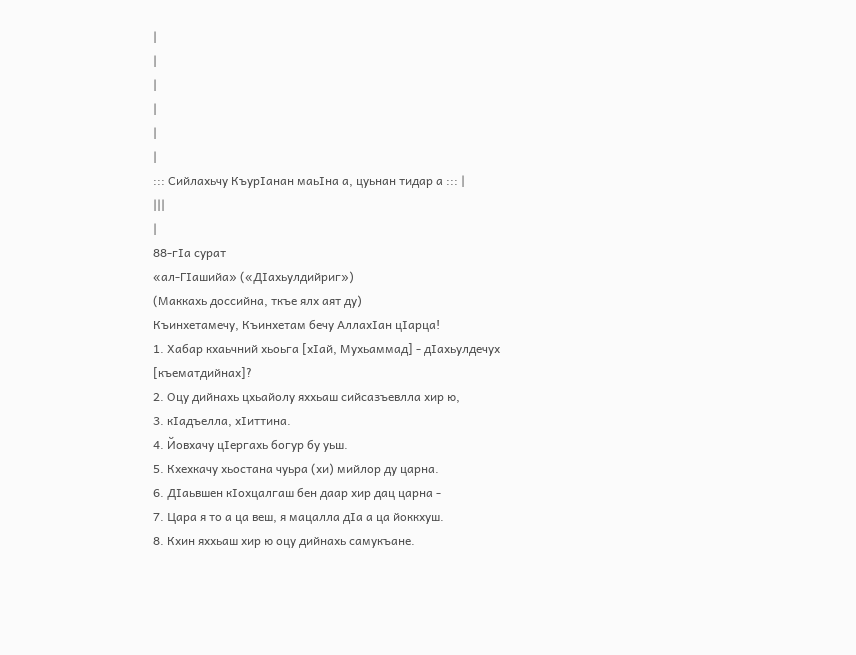|
|
|
|
|
|
::: Сийлахьчу КъурIанан маьIна а, цуьнан тидар а ::: |
|||
|
88-гIа сурат
«ал-ГIашийа» («ДIахьулдийриг»)
(Маккахь доссийна, ткъе ялх аят ду)
Къинхетамечу, Къинхетам бечу АллахIан цIарца!
1. Хабар кхаьчний хьоьга [хIай, Мухьаммад] - дIахьулдечух [къематдийнах]?
2. Оцу дийнахь цхьайолу яххьаш сийсазъевлла хир ю,
3. кIадъелла, хIиттина.
4. Йовхачу цIергахь богур бу уьш.
5. Кхехкачу хьостана чуьра (хи) мийлор ду царна.
6. ДIаьвшен кIохцалгаш бен даар хир дац царна -
7. Цара я то а ца веш, я мацалла дIа а ца йоккхуш.
8. Кхин яххьаш хир ю оцу дийнахь самукъане.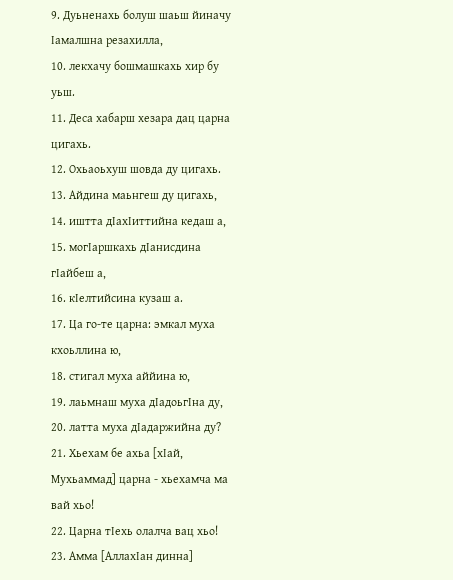9. Дуьненахь болуш шаьш йиначу Iамалшна резахилла,
10. лекхачу бошмашкахь хир бу уьш.
11. Деса хабарш хезара дац царна цигахь.
12. Охьаоьхуш шовда ду цигахь.
13. Айдина маьнгеш ду цигахь,
14. иштта дIахIиттийна кедаш а,
15. могIаршкахь дIанисдина гIайбеш а,
16. кIелтийсина кузаш а.
17. Ца го-те царна: эмкал муха кхоьллина ю,
18. стигал муха аййина ю,
19. лаьмнаш муха дIадоьгIна ду,
20. латта муха дIадаржийна ду?
21. Хьехам бе ахьа [хIай, Мухьаммад] царна - хьехамча ма вай хьо!
22. Царна тIехь олалча вац хьо!
23. Амма [АллахIан динна]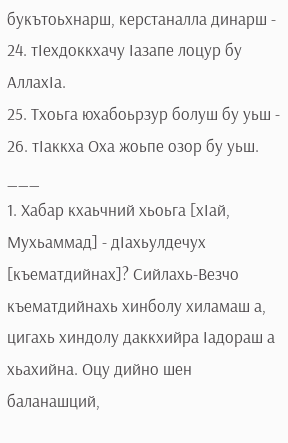букътоьхнарш, керстаналла динарш -
24. тIехдоккхачу Iазапе лоцур бу АллахIа.
25. Тхоьга юхабоьрзур болуш бу уьш -
26. тIаккха Оха жоьпе озор бу уьш. ___
1. Хабар кхаьчний хьоьга [хIай, Мухьаммад] - дIахьулдечух [къематдийнах]? Сийлахь-Везчо къематдийнахь хинболу хиламаш а, цигахь хиндолу даккхийра Iадораш а хьахийна. Оцу дийно шен баланашций,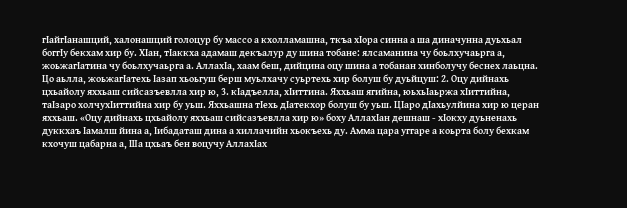гIайгIанашций, халонашций голоцур бу массо а кхолламашна, ткъа хIора синна а ша диначунна дуьхьал боггIу бекхам хир бу. ХIан, тIаккха адамаш декъалур ду шина тобане: ялсаманина чу боьлхучаьрга а, жоьжагIатина чу боьлхучаьрга а. АллахIа, хаам беш, дийцина оцу шина а тобанан хинболучу беснех лаьцна. Цо аьлла, жоьжагIатехь Iазап хьоьгуш берш муьлхачу суьртехь хир болуш бу дуьйцуш: 2. Оцу дийнахь цхьайолу яххьаш сийсазъевлла хир ю, 3. кIадъелла, хIиттина. Яххьаш ягийна, юьхьIаьржа хIиттийна, таIзаро холчухIиттийна хир бу уьш. Яххьашна тIехь дIатекхор болуш бу уьш. ЦIаро дIахьулйина хир ю церан яххьаш. «Оцу дийнахь цхьайолу яххьаш сийсазъевлла хир ю» боху АллахIан дешнаш - хIокху дуьненахь дуккхаъ Iамалш йина а, Iибадаташ дина а хиллачийн хьокъехь ду. Амма цара уггаре а коьрта болу бехкам кхочуш цабарна а, Ша цхьаъ бен воцучу АллахIах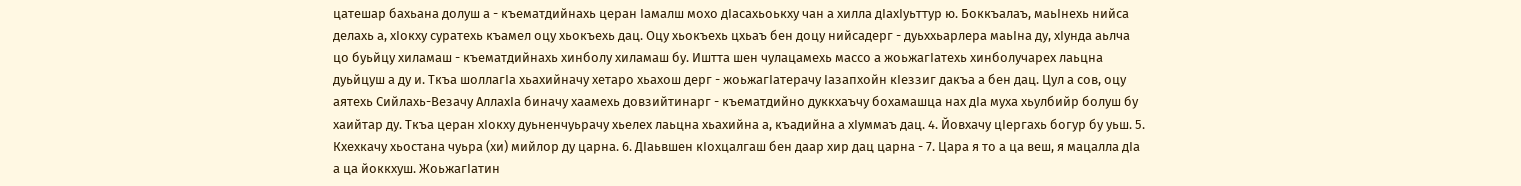цатешар бахьана долуш а - къематдийнахь церан Iамалш мохо дIасахьоькху чан а хилла дIахIуьттур ю. Боккъалаъ, маьIнехь нийса делахь а, хIокху суратехь къамел оцу хьокъехь дац. Оцу хьокъехь цхьаъ бен доцу нийсадерг - дуьххьарлера маьIна ду, хIунда аьлча цо буьйцу хиламаш - къематдийнахь хинболу хиламаш бу. Иштта шен чулацамехь массо а жоьжагIатехь хинболучарех лаьцна дуьйцуш а ду и. Ткъа шоллагIа хьахийначу хетаро хьахош дерг - жоьжагIатерачу Iазапхойн кIеззиг дакъа а бен дац. Цул а сов, оцу аятехь Сийлахь-Везачу АллахIа биначу хаамехь довзийтинарг - къематдийно дуккхаъчу бохамашца нах дIа муха хьулбийр болуш бу хаийтар ду. Ткъа церан хIокху дуьненчуьрачу хьелех лаьцна хьахийна а, къадийна а хIуммаъ дац. 4. Йовхачу цIергахь богур бу уьш. 5. Кхехкачу хьостана чуьра (хи) мийлор ду царна. 6. ДIаьвшен кIохцалгаш бен даар хир дац царна - 7. Цара я то а ца веш, я мацалла дIа а ца йоккхуш. ЖоьжагIатин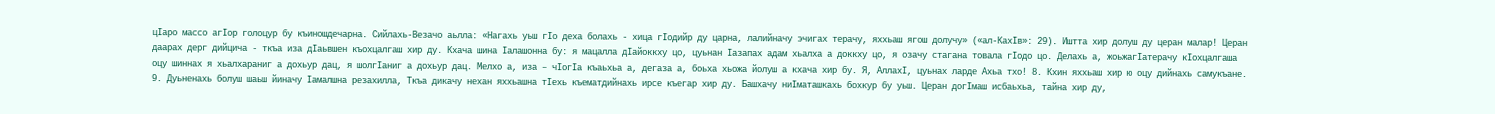цIаро массо агIор голоцур бу къиношдечарна. Сийлахь-Везачо аьлла: «Нагахь уьш гIо деха болахь - хица гIодийр ду царна, лалийначу эчигах терачу, яххьаш ягош долучу» («ал-КахIв»: 29). Иштта хир долуш ду церан малар! Церан даарах дерг дийцича - ткъа иза дIаьвшен къохцалгаш хир ду. Кхача шина Iалашонна бу: я мацалла дIайоккху цо, цуьнан Iазапах адам хьалха а доккху цо, я озачу стагана товала гIодо цо. Делахь а, жоьжагIатерачу кIохцалгаша оцу шиннах я хьалхараниг а дохьур дац, я шолгIаниг а дохьур дац. Мелхо а, иза – чIогIа къаьхьа а, дегаза а, боьха хьожа йолуш а кхача хир бу. Я, АллахI, цуьнах ларде Ахьа тхо! 8. Кхин яххьаш хир ю оцу дийнахь самукъане. 9. Дуьненахь болуш шаьш йиначу Iамалшна резахилла, Ткъа дикачу нехан яххьашна тIехь къематдийнахь ирсе къегар хир ду. Башхачу ниIматашкахь бохкур бу уьш. Церан догIмаш исбаьхьа, тайна хир ду,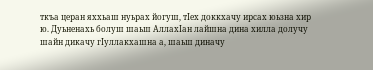ткъа церан яххьаш нуьрах йогуш, тIех доккхачу ирсах юьзна хир ю. Дуьненахь болуш шаьш АллахIан лайшна дина хилла долучу шайн дикачу гIуллакхашна а, шаьш диначу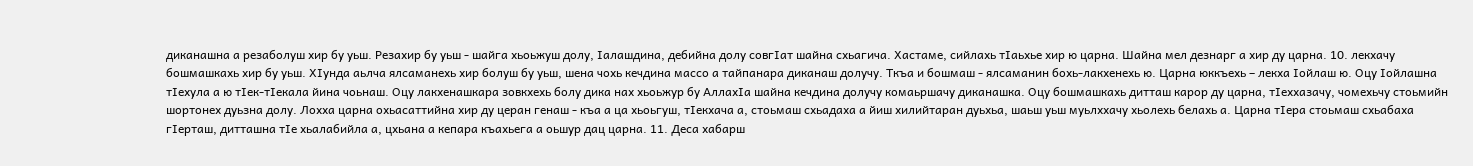диканашна а резаболуш хир бу уьш. Резахир бу уьш - шайга хьоьжуш долу, Iалашдина, дебийна долу совгIат шайна схьагича. Хастаме, сийлахь тIаьхье хир ю царна. Шайна мел дезнарг а хир ду царна. 10. лекхачу бошмашкахь хир бу уьш. ХIунда аьлча ялсаманехь хир болуш бу уьш, шена чохь кечдина массо а тайпанара диканаш долучу. Ткъа и бошмаш - ялсаманин бохь-лакхенехь ю. Царна юккъехь – лекха Iойлаш ю. Оцу Iойлашна тIехула а ю тIек-тIекала йина чоьнаш. Оцу лакхенашкара зовкхехь болу дика нах хьоьжур бу АллахIа шайна кечдина долучу комаьршачу диканашка. Оцу бошмашкахь дитташ карор ду царна, тIеххазачу, чомехьчу стоьмийн шортонех дуьзна долу. Лохха царна охьасаттийна хир ду церан генаш - къа а ца хьоьгуш, тIекхача а, стоьмаш схьадаха а йиш хилийтаран дуьхьа, шаьш уьш муьлххачу хьолехь белахь а. Царна тIера стоьмаш схьабаха гIерташ, дитташна тIе хьалабийла а, цхьана а кепара къахьега а оьшур дац царна. 11. Деса хабарш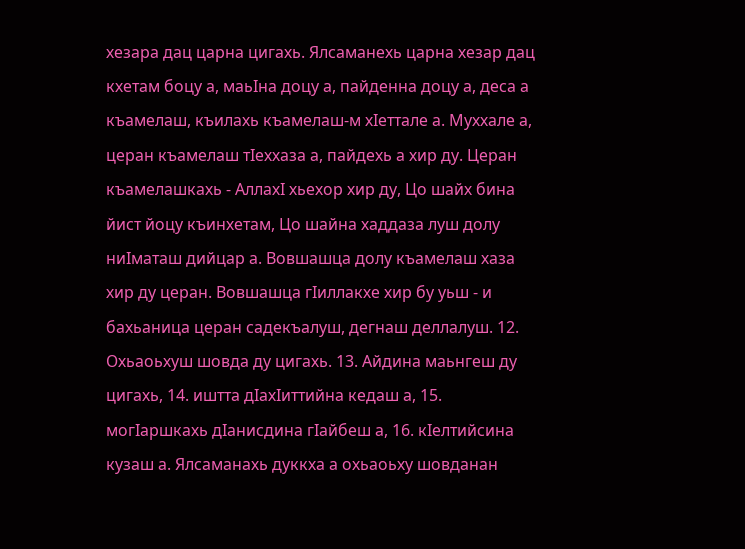хезара дац царна цигахь. Ялсаманехь царна хезар дац кхетам боцу а, маьIна доцу а, пайденна доцу а, деса а къамелаш, къилахь къамелаш-м хIеттале а. Муххале а, церан къамелаш тIеххаза а, пайдехь а хир ду. Церан къамелашкахь - АллахI хьехор хир ду, Цо шайх бина йист йоцу къинхетам, Цо шайна хаддаза луш долу ниIматаш дийцар а. Вовшашца долу къамелаш хаза хир ду церан. Вовшашца гIиллакхе хир бу уьш - и бахьаница церан садекъалуш, дегнаш деллалуш. 12. Охьаоьхуш шовда ду цигахь. 13. Айдина маьнгеш ду цигахь, 14. иштта дIахIиттийна кедаш а, 15. могIаршкахь дIанисдина гIайбеш а, 16. кIелтийсина кузаш а. Ялсаманахь дуккха а охьаоьху шовданан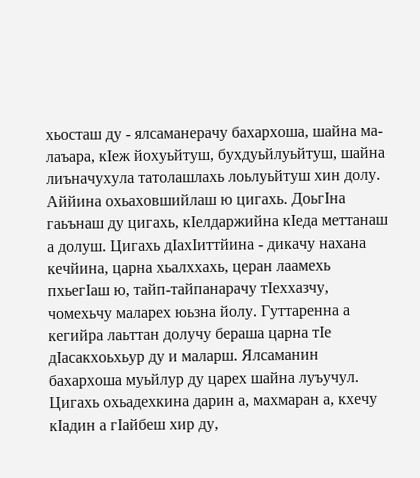хьосташ ду - ялсаманерачу бахархоша, шайна ма-лаъара, кIеж йохуьйтуш, бухдуьйлуьйтуш, шайна лиъначухула татолашлахь лоьлуьйтуш хин долу. Аййина охьаховшийлаш ю цигахь. ДоьгIна гаьънаш ду цигахь, кIелдаржийна кIеда меттанаш а долуш. Цигахь дIахIиттйина - дикачу нахана кечйина, царна хьалххахь, церан лаамехь пхьегIаш ю, тайп-тайпанарачу тIеххазчу, чомехьчу маларех юьзна йолу. Гуттаренна а кегийра лаьттан долучу бераша царна тIе дIасакхоьхьур ду и маларш. Ялсаманин бахархоша муьйлур ду царех шайна луъучул. Цигахь охьадехкина дарин а, махмаран а, кхечу кIадин а гIайбеш хир ду,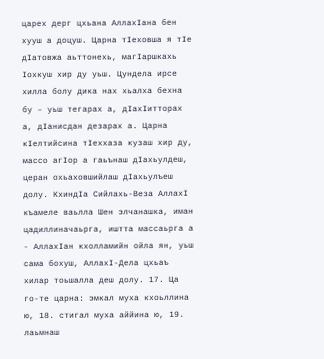царех дерг цхьана АллахIана бен хууш а доцуш. Царна тIеховша я тIе дIатовжа аьттонехь, магIаршкахь Iохкуш хир ду уьш. Цундела ирсе хилла болу дика нах хьалха бехна бу – уьш тегарах а, дIахIитторах а, дIанисдан дезарах а. Царна кIелтийсина тIеххаза кузаш хир ду, массо агIор а гаьънаш дIахьулдеш, церан охьаховшийлаш дIахьулъеш долу. КхиндIа Сийлахь-Веза АллахI къамеле ваьлла Шен элчанашка, иман цадиллиначаьрга, иштта массаьрга а - АллахIан кхолламийн ойла ян, уьш сама бохуш, АллахI-Дела цхьаъ хилар тоьшалла деш долу. 17. Ца го-те царна: эмкал муха кхоьллина ю, 18. стигал муха аййина ю, 19. лаьмнаш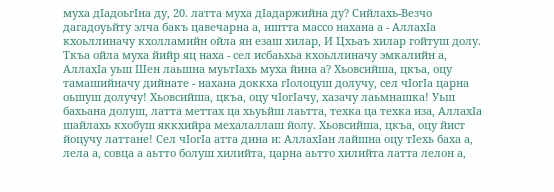муха дIадоьгIна ду, 20. латта муха дIадаржийна ду? Сийлахь-Везчо дагадоуьйту элча бакъ цавечарна а, иштта массо нахана а - АллахIа кхоьллиначу кхолламийн ойла ян езаш хилар, И Цхьаъ хилар гойтуш долу. Ткъа ойла муха йийр яц наха - сел исбаьхьа кхоьллиначу эмкалийн а, АллахIа уьш Шен лаьшна муьтIахь муха йина а? Хьовсийша, цкъа, оцу тамашийначу дийнате - нахана доккха гIолоцуш долучу, сел чIогIа царна оьшуш долучу! Хьовсийша, цкъа, оцу чIогIачу, хазачу лаьмнашка! Уьш бахьана долуш, латта меттах ца хьуьйш лаьтта, техка ца техка иза, АллахIа шайлахь кхобуш яккхийра мехалаллаш йолу. Хьовсийша, цкъа, оцу йист йоцучу латтане! Сел чIогIа атта дина и: АллахIан лайшна оцу тIехь баха а, лела а, совца а аьтто болуш хилийта, царна аьтто хилийта латта лелон а,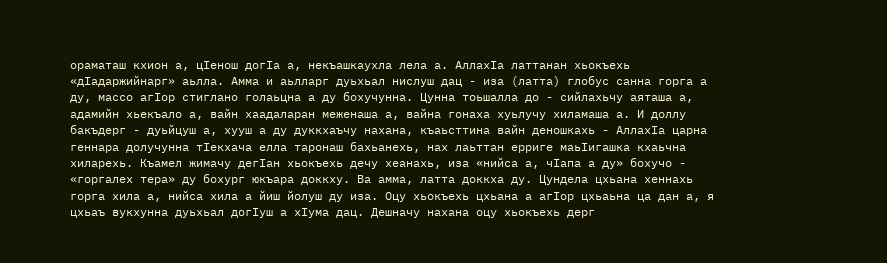ораматаш кхион а, цIенош догIа а, некъашкаухла лела а. АллахIа латтанан хьокъехь «дIадаржийнарг» аьлла. Амма и аьлларг дуьхьал нислуш дац - иза (латта) глобус санна горга а ду, массо агIор стиглано голаьцна а ду бохучунна. Цунна тоьшалла до - сийлахьчу аяташа а, адамийн хьекъало а, вайн хаадаларан меженаша а, вайна гонаха хуьлучу хиламаша а. И доллу бакъдерг - дуьйцуш а, хууш а ду дуккхаъчу нахана, къаьсттина вайн деношкахь - АллахIа царна геннара долучунна тIекхача елла таронаш бахьанехь, нах лаьттан ерриге маьIигашка кхаьчна хиларехь. Къамел жимачу дегIан хьокъехь дечу хеанахь, иза «нийса а, чIапа а ду» бохучо - «горгалех тера» ду бохург юкъара доккху. Ва амма, латта доккха ду. Цундела цхьана хеннахь горга хила а, нийса хила а йиш йолуш ду иза. Оцу хьокъехь цхьана а агIор цхьаьна ца дан а, я цхьаъ вукхунна дуьхьал догIуш а хIума дац. Дешначу нахана оцу хьокъехь дерг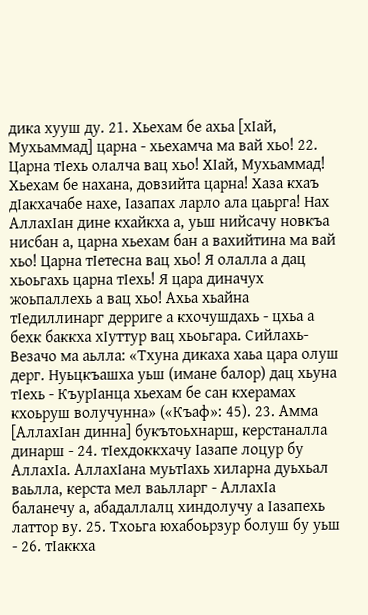дика хууш ду. 21. Хьехам бе ахьа [хIай, Мухьаммад] царна - хьехамча ма вай хьо! 22. Царна тIехь олалча вац хьо! ХIай, Мухьаммад! Хьехам бе нахана, довзийта царна! Хаза кхаъ дIакхачабе нахе, Iазапах ларло ала цаьрга! Нах АллахIан дине кхайкха а, уьш нийсачу новкъа нисбан а, царна хьехам бан а вахийтина ма вай хьо! Царна тIетесна вац хьо! Я олалла а дац хьоьгахь царна тIехь! Я цара диначух жоьпаллехь а вац хьо! Ахьа хьайна тIедиллинарг дерриге а кхочушдахь - цхьа а бехк баккха хIуттур вац хьоьгара. Сийлахь-Везачо ма аьлла: «Тхуна дикаха хаьа цара олуш дерг. Нуьцкъашха уьш (имане балор) дац хьуна тIехь - КъурIанца хьехам бе сан кхерамах кхоьруш волучунна» («Къаф»: 45). 23. Амма [АллахIан динна] букътоьхнарш, керстаналла динарш - 24. тIехдоккхачу Iазапе лоцур бу АллахIа. АллахIана муьтIахь хиларна дуьхьал ваьлла, керста мел ваьлларг - АллахIа баланечу а, абадаллалц хиндолучу а Iазапехь латтор ву. 25. Тхоьга юхабоьрзур болуш бу уьш - 26. тIаккха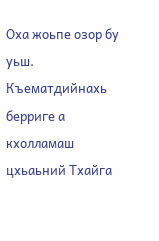Оха жоьпе озор бу уьш.
Къематдийнахь берриге а
кхолламаш цхьаьний Тхайга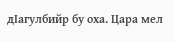дIагулбийр бу оха. Цара мел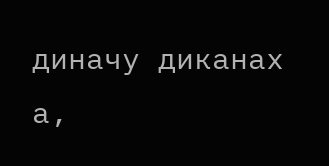диначу диканах
а,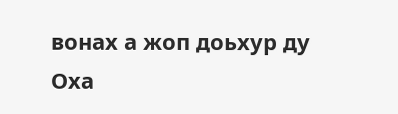вонах а жоп доьхур ду Оха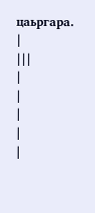цаьргара.
|
|||
|
|
|
|
|